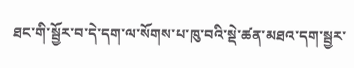ཐང་གི་སྦྱོར་བ་དེ་དག་ལ་སོགས་པ་ཁུ་བའི་སྡེ་ཚན་མཐའ་དག་སྦྱར་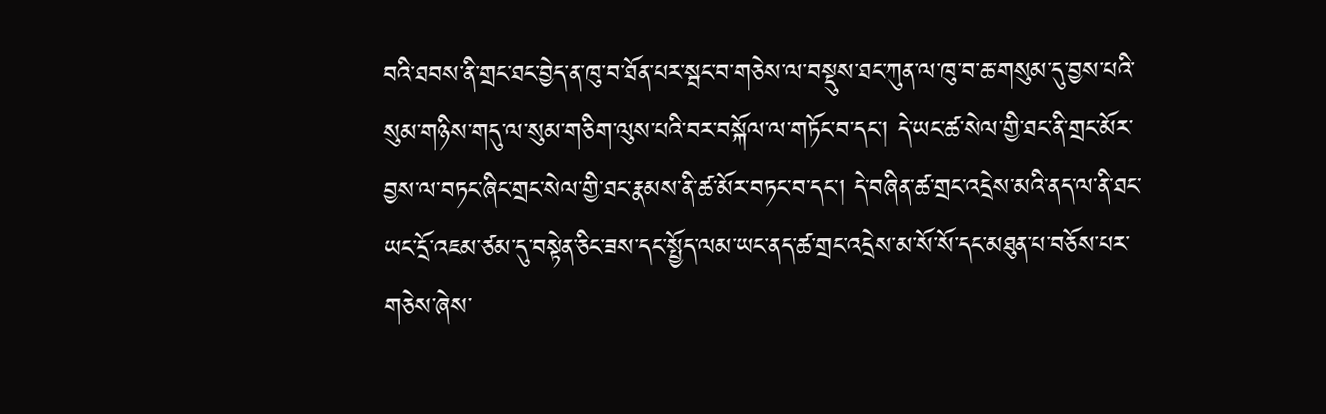བའི་ཐབས་ནི་གྲང་ཐང་བྱེད་ན་ཁུ་བ་ཐོན་པར་སྦང་བ་གཅེས་ལ་བསྡུས་ཐང་ཀུན་ལ་ཁུ་བ་ཆ་གསུམ་དུ་བྱས་པའི་སུམ་གཉིས་གདུ་ལ་སུམ་གཅིག་ལུས་པའི་བར་བསྐོལ་ལ་གཏོང་བ་དང་། དེ་ཡང་ཚ་སེལ་གྱི་ཐང་ནི་གྲང་མོར་བྱས་ལ་བཏང་ཞིང་གྲང་སེལ་གྱི་ཐང་རྣམས་ནི་ཚ་མོར་བཏང་བ་དང་། དེ་བཞིན་ཚ་གྲང་འདྲེས་མའི་ནད་ལ་ནི་ཐང་ཡང་དྲོ་འཇམ་ཙམ་དུ་བསྟེན་ཅིང་ཟས་དང་སྤྱོད་ལམ་ཡང་ནད་ཚ་གྲང་འདྲེས་མ་སོ་སོ་དང་མཐུན་པ་བཅོས་པར་གཅེས་ཞེས་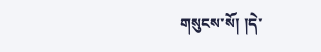གསུངས་སོ། །དེ་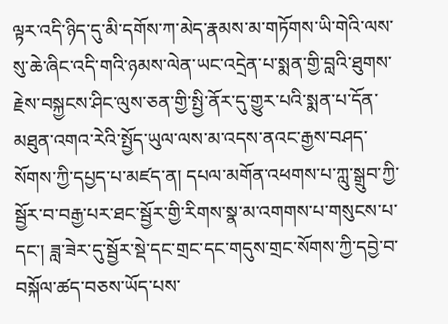ལྟར་འདི་ཉིད་དུ་མི་དགོས་ཀ་མེད་རྣམས་མ་གཏོགས་ཡི་གེའི་ལས་སུ་ཆེ་ཞིང་འདི་གའི་ཉམས་ལེན་ཡང་འདྲེན་པ་སྨན་གྱི་བླའི་ཐུགས་རྗེས་བསྐྱངས་ཤིང་ལུས་ཅན་གྱི་སྤྱི་ནོར་དུ་གྱུར་པའི་སྨན་པ་དོན་མཐུན་འགའ་རེའི་སྤྱོད་ཡུལ་ལས་མ་འདས་ནའང་རྒྱས་བཤད་སོགས་ཀྱི་དཔྱད་པ་མཛད་ན། དཔལ་མགོན་འཕགས་པ་ཀླུ་སྒྲུབ་ཀྱི་སྦྱོར་བ་བརྒྱ་པར་ཐང་སྦྱོར་གྱི་རིགས་སྣ་མ་འགགས་པ་གསུངས་པ་དང་། ཟླ་ཟེར་དུ་སྦྱོར་སྡེ་དང་གྲང་དང་གདུས་གྲང་སོགས་ཀྱི་དབྱེ་བ་བསྐོལ་ཚད་བཅས་ཡོད་པས་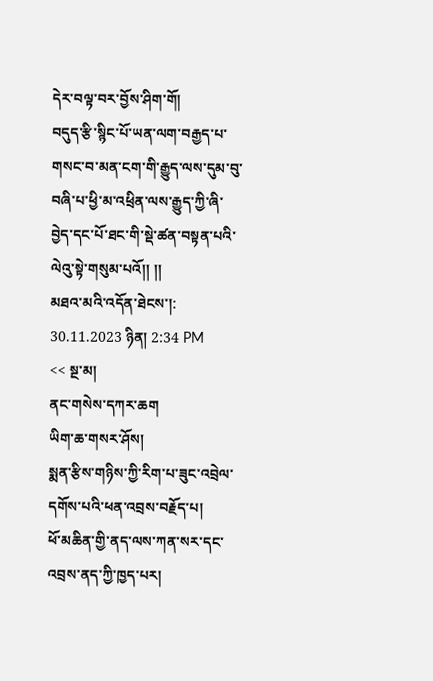དེར་བལྟ་བར་བྱོས་ཤིག་གོ།
བདུད་རྩི་སྙིང་པོ་ཡན་ལག་བརྒྱད་པ་གསང་བ་མན་ངག་གི་རྒྱུད་ལས་དུམ་བུ་བཞི་པ་ཕྱི་མ་འཕྲིན་ལས་རྒྱུད་ཀྱི་ཞི་བྱེད་དང་པོ་ཐང་གི་སྡེ་ཚན་བསྟན་པའི་ལེའུ་སྟེ་གསུམ་པའོ།། །།
མཐའ་མའི་འདོན་ཐེངས་།: 30.11.2023 ཉིན། 2:34 PM
<< སྔ་མ།
ནང་གསེས་དཀར་ཆག
ཡིག་ཆ་གསར་ཤོས།
སྨན་རྩིས་གཉིས་ཀྱི་རིག་པ་ཟུང་འབྲེལ་དགོས་པའི་ཕན་འབྲས་བརྗོད་པ།
ཕོ་མཆིན་གྱི་ནད་ལས་ཀན་སར་དང་འབྲས་ནད་ཀྱི་ཁྱད་པར།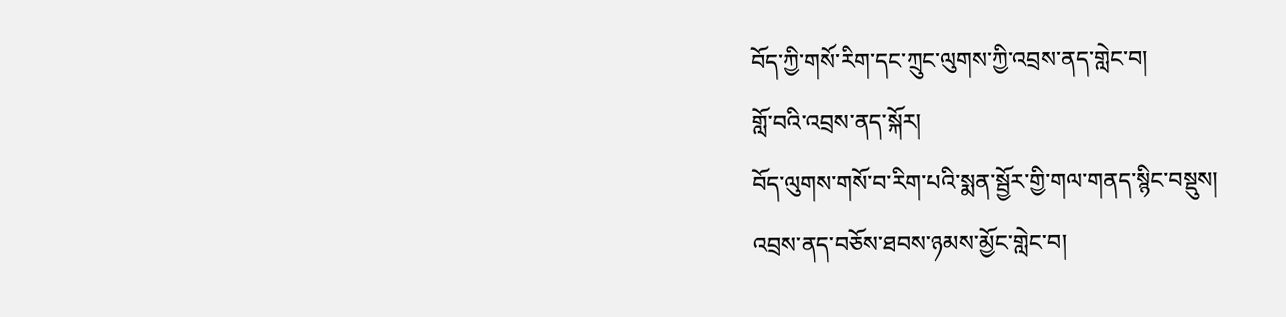བོད་ཀྱི་གསོ་རིག་དང་ཀྲུང་ལུགས་ཀྱི་འབྲས་ནད་གླེང་བ།
གློ་བའི་འབྲས་ནད་སྐོར།
བོད་ལུགས་གསོ་བ་རིག་པའི་སྨན་སྦྱོར་གྱི་གལ་གནད་སྙིང་བསྡུས།
འབྲས་ནད་བཅོས་ཐབས་ཉམས་མྱོང་གླེང་བ།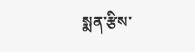སྨན་རྩིས་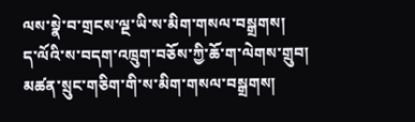ལས་སྣེ་བ་གྲངས་ལྔ་ཡི་ས་མིག་གསལ་བསྒྲགས།
ད་ལོའི་ས་བདག་འཁྲུག་བཅོས་ཀྱི་ཆོ་ག་ལེགས་གྲུབ།
མཚན་སྲུང་གཅིག་གི་ས་མིག་གསལ་བསྒྲགས།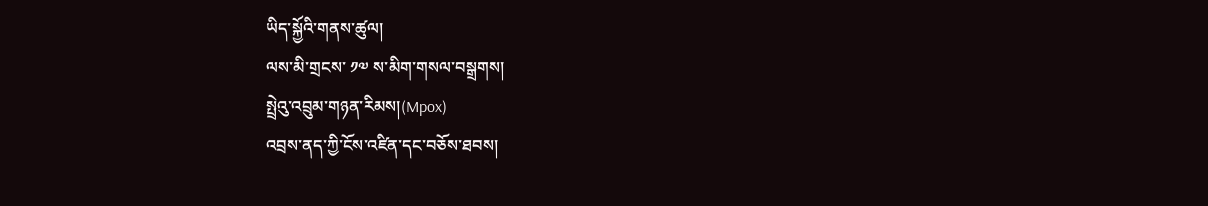ཡིད་སྐྱོའི་གནས་ཚུལ།
ལས་མི་གྲངས་ ༡༧ ས་མིག་གསལ་བསྒྲགས།
སྤྲེའུ་འབྲུམ་གཉན་རིམས།(Mpox)
འབྲས་ནད་ཀྱི་ངོས་འཛིན་དང་བཅོས་ཐབས།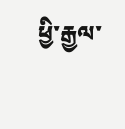ཕྱི་རྒྱལ་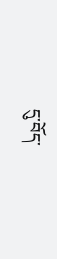དུ་བོད་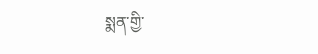སྨན་གྱི་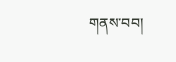གནས་བབ།